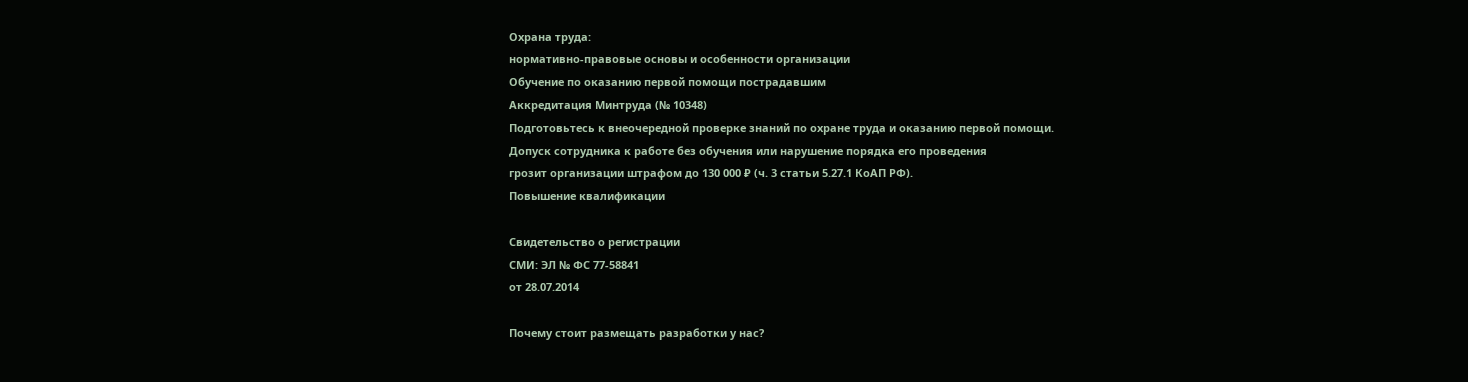Охрана труда:
нормативно-правовые основы и особенности организации
Обучение по оказанию первой помощи пострадавшим
Аккредитация Минтруда (№ 10348)
Подготовьтесь к внеочередной проверке знаний по охране труда и оказанию первой помощи.
Допуск сотрудника к работе без обучения или нарушение порядка его проведения
грозит организации штрафом до 130 000 ₽ (ч. 3 статьи 5.27.1 КоАП РФ).
Повышение квалификации

Свидетельство о регистрации
СМИ: ЭЛ № ФС 77-58841
от 28.07.2014

Почему стоит размещать разработки у нас?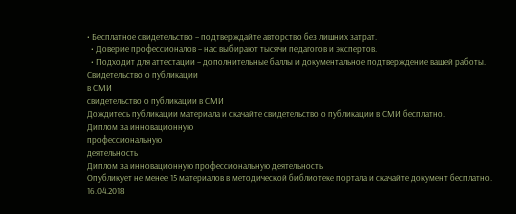• Бесплатное свидетельство – подтверждайте авторство без лишних затрат.
  • Доверие профессионалов – нас выбирают тысячи педагогов и экспертов.
  • Подходит для аттестации – дополнительные баллы и документальное подтверждение вашей работы.
Свидетельство о публикации
в СМИ
свидетельство о публикации в СМИ
Дождитесь публикации материала и скачайте свидетельство о публикации в СМИ бесплатно.
Диплом за инновационную
профессиональную
деятельность
Диплом за инновационную профессиональную деятельность
Опубликует не менее 15 материалов в методической библиотеке портала и скачайте документ бесплатно.
16.04.2018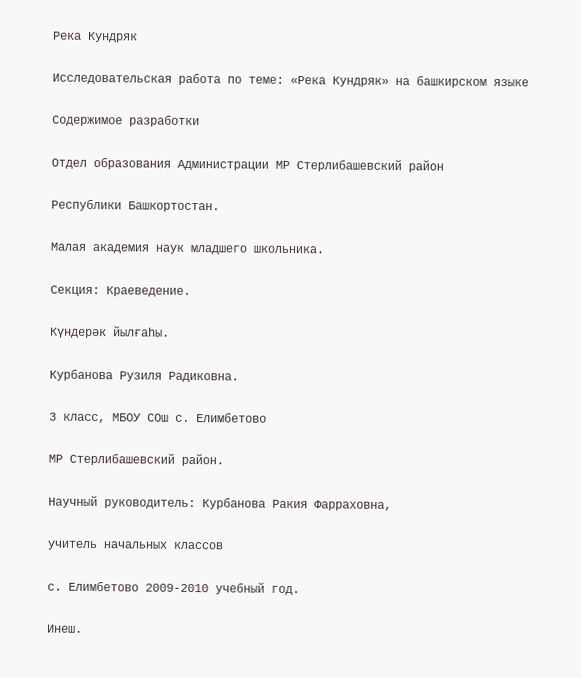Река Кундряк

Исследовательская работа по теме: «Река Кундряк» на башкирском языке

Содержимое разработки

Отдел образования Администрации МР Стерлибашевский район

Республики Башкортостан.

Малая академия наук младшего школьника.

Секция: Краеведение.

Күндерәк йылғаһы.

Курбанова Рузиля Радиковна.

3 класс, МБОУ СОш с. Елимбетово

МР Стерлибашевский район.

Научный руководитель: Курбанова Ракия Фарраховна,

учитель начальных классов

с. Елимбетово 2009-2010 учебный год.

Инеш.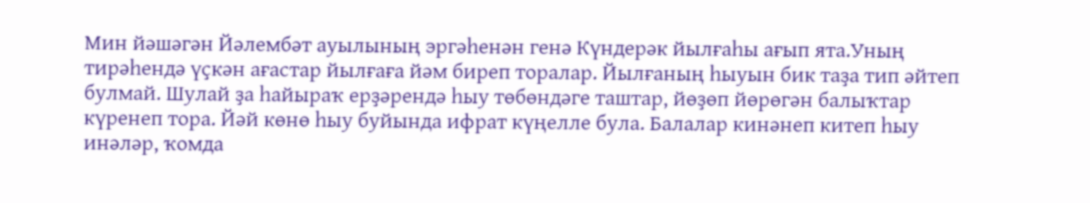Мин йәшәгән Йәлембәт ауылының эргәһенән генә Күндерәк йылғаһы ағып ята.Уның тирәһендә үҫкән ағастар йылғаға йәм биреп торалар. Йылғаның һыуын бик таҙа тип әйтеп булмай. Шулай ҙа һайыраҡ ерҙәрендә һыу тѳбѳндәге таштар, йѳҙѳп йѳрѳгән балыҡтар күренеп тора. Йәй кѳнѳ һыу буйында ифрат күңелле була. Балалар кинәнеп китеп һыу инәләр, ҡомда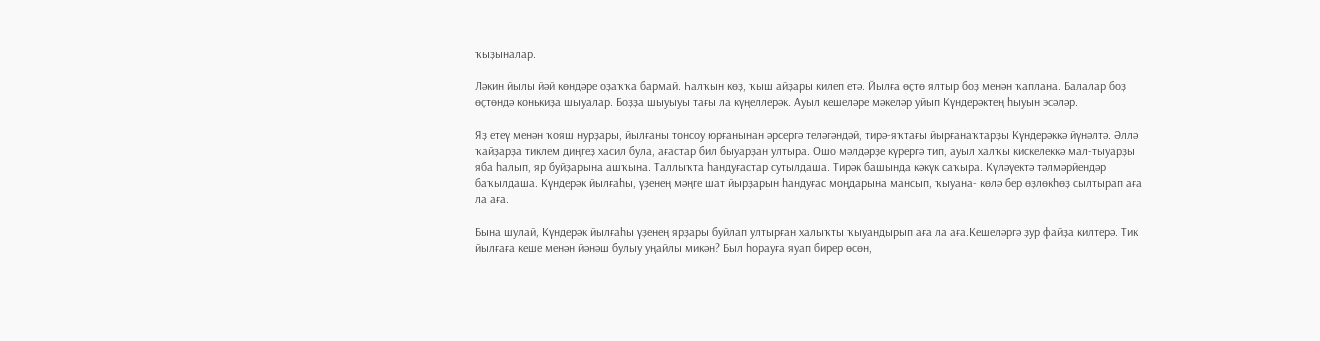ҡыҙыналар.

Ләкин йылы йәй кѳндәре оҙаҡҡа бармай. Һалҡын кѳҙ, ҡыш айҙары килеп етә. Йылға ѳҫтѳ ялтыр боҙ менән ҡаплана. Балалар боҙ ѳҫтѳндә конькиҙа шыуалар. Боҙҙа шыуыуы тағы ла күңеллерәк. Ауыл кешеләре мәкеләр уйып Күндерәктең һыуын эсәләр.

Яҙ етеү менән ҡояш нурҙары, йылғаны тонсоу юрғанынан әрсергә теләгәндәй, тирә-яҡтағы йырғанаҡтарҙы Күндерәккә йүнәлтә. Әллә ҡайҙарҙа тиклем диңгеҙ хасил була, ағастар бил быуарҙан ултыра. Ошо мәлдәрҙе күрергә тип, ауыл халҡы кискелеккә мал-тыуарҙы яба һалып, яр буйҙарына ашҡына. Таллыҡта һандуғастар сутылдаша. Тирәк башында кәкүк саҡыра. Күләүектә тәлмәрйендәр баҡылдаша. Күндерәк йылғаһы, үҙенең мәңге шат йырҙарын һандуғас моңдарына мансып, ҡыуана- кѳлә бер ѳҙлѳкһѳҙ сылтырап аға ла аға.

Бына шулай, Күндерәк йылғаһы үҙенең ярҙары буйлап ултырған халыҡты ҡыуандырып аға ла аға.Кешеләргә ҙур файҙа килтерә. Тик йылғаға кеше менән йәнәш булыу уңайлы микән? Был һорауға яуап бирер ѳсѳн,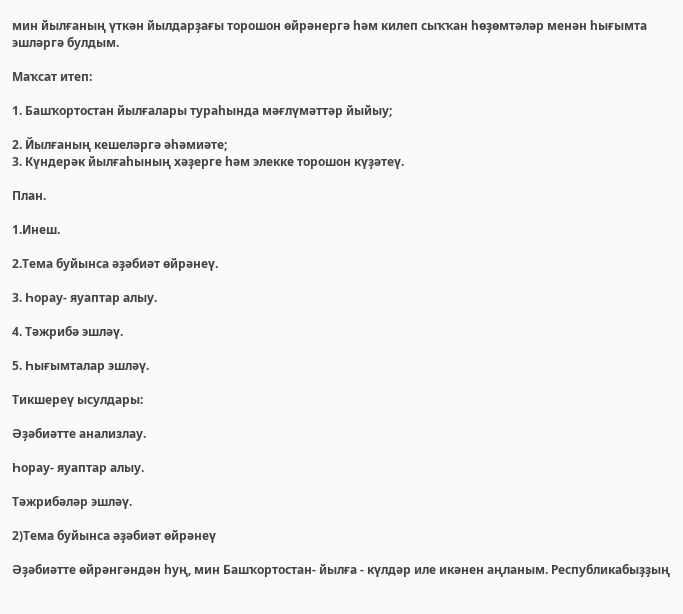мин йылғаның үткән йылдарҙағы торошон ѳйрәнергә һәм килеп сыҡҡан һѳҙѳмтәләр менән һығымта эшләргә булдым.

Маҡсат итеп:

1. Башҡортостан йылғалары тураһында мәғлүмәттәр йыйыу;

2. Йылғаның кешеләргә әһәмиәте;
3. Күндерәк йылғаһының хәҙерге һәм элекке торошон күҙәтеү.

План.

1.Инеш.

2.Тема буйынса әҙәбиәт ѳйрәнеү.

3. Һорау- яуаптар алыу.

4. Тәжрибә эшләү.

5. Һығымталар эшләү.

Тикшереү ысулдары:

Әҙәбиәтте анализлау.

Һорау- яуаптар алыу.

Тәжрибәләр эшләү.

2)Тема буйынса әҙәбиәт ѳйрәнеү

Әҙәбиәтте ѳйрәнгәндән һуң, мин Башҡортостан- йылға - күлдәр иле икәнен аңланым. Республикабыҙҙың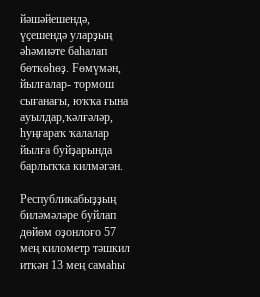йәшәйешендә, үҫешендә уларҙың әһәмиәте баһалап бѳткѳһѳҙ. Fѳмүмән, йылғалар- тормош сығанағы, юҡҡа ғына ауылдар,ҡәлғәләр, һуңғараҡ ҡалалар йылға буйҙарында барлыҡҡа килмәгән.

Республикабыҙҙың биләмәләре буйлап дѳйѳм оҙонлоғо 57 мең километр тәшкил иткән 13 мең самаһы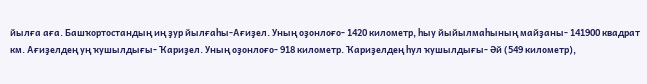йылға аға. Башҡортостандың иң ҙур йылғаһы-Ағиҙел. Уның оҙонлоғо- 1420 километр, һыу йыйылмаһының майҙаны- 141900 квадрат км. Ағиҙелдең уң ҡушылдығы- Ҡариҙел. Уның оҙонлоғо- 918 километр. Ҡариҙелдең һул ҡушылдығы- Әй (549 километр),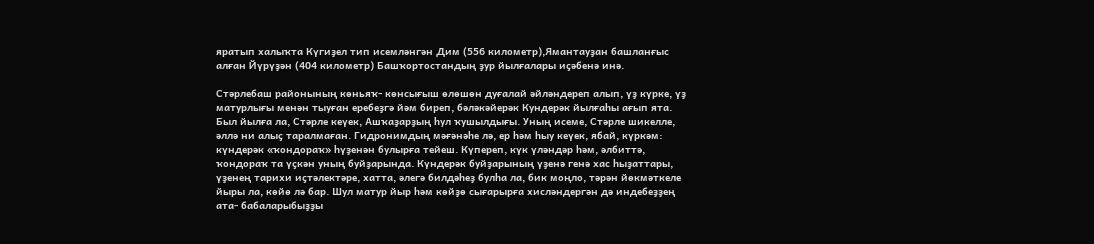яратып халыҡта Күгиҙел тип исемләнгән Дим (556 километр),Ямантауҙан башланғыс алған Йүрүҙән (404 километр) Башҡортостандың ҙур йылғалары иҫәбенә инә.

Стәрлебаш районының кѳньяҡ- кѳнсығыш ѳлѳшѳн дуғалай әйләндереп алып, үҙ күрке, үҙ матурлығы менән тыуған еребеҙгә йәм биреп, бәләкәйерәк Кундерәк йылғаһы ағып ята. Был йылға ла, Стәрле кеүек, Ашҡаҙарҙың һул ҡушылдығы. Уның исеме, Стәрле шикелле, әллә ни алыҫ таралмаған. Гидронимдың мәғәнәһе лә, ер һәм һыу кеүек, ябай, күркәм: күндерәк «ҡондораҡ» һүҙенән булырға тейеш. Күпереп, күк үләндәр һәм, әлбиттә, ҡондораҡ та үҫкән уның буйҙарында. Күндерәк буйҙарының үҙенә генә хас һыҙаттары, үҙенең тарихи иҫтәлектәре, хатта, әлегә билдәһеҙ булһа ла, бик моңло, тәрән йѳкмәткеле йыры ла, кѳйѳ лә бар. Шул матур йыр һәм кѳйҙѳ сығарырға хисләндергән дә индебеҙҙең ата- бабаларыбыҙҙы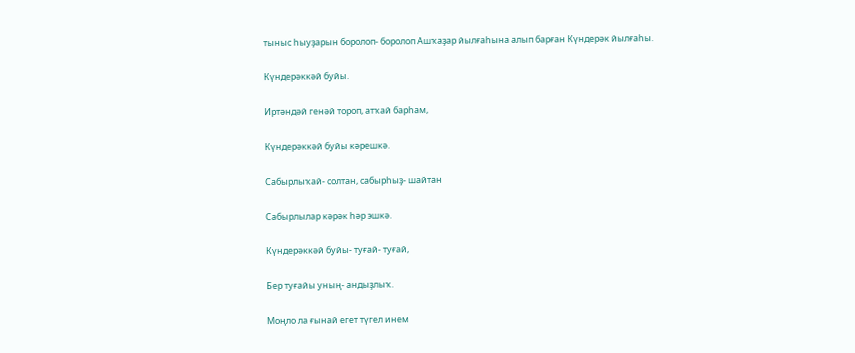тыныс һыуҙарын боролоп- боролоп Ашҡаҙар йылғаһына алып барған Күндерәк йылғаһы.

Күндерәккәй буйы.

Иртәндәй генәй тороп, атҡай барһам,

Күндерәккәй буйы кәрешкә.

Сабырлыҡай- солтан, сабырһыҙ- шайтан

Сабырлылар кәрәк һәр эшкә.

Күндерәккәй буйы- туғай- туғай,

Бер туғайы уның- андыҙлыҡ.

Моңло ла ғынай егет түгел инем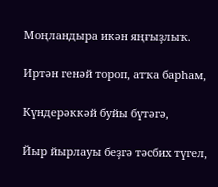Моңландыра икән яңғыҙлыҡ.

Иртән генәй тороп, атҡа барһам,

Күндерәккәй буйы бүтәгә,

Йыр йырлауы беҙгә тәсбих түгел,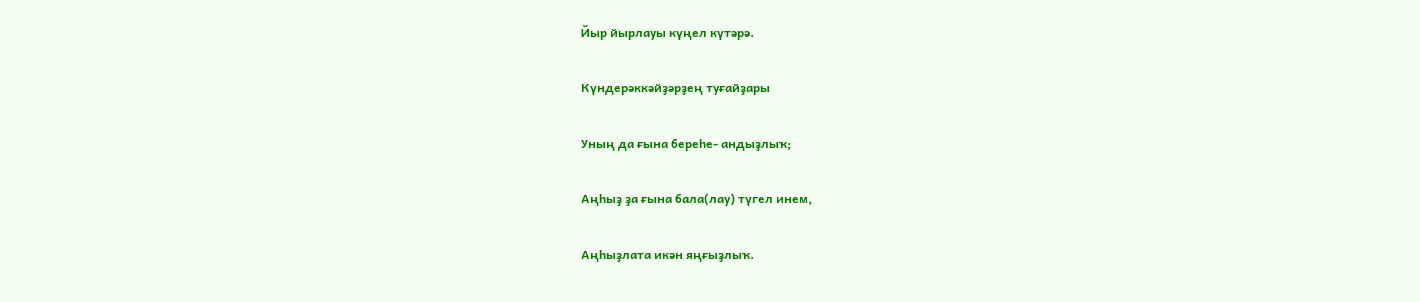Йыр йырлауы күңел күтәрә.

Күндерәккәйҙәрҙең туғайҙары

Уның да ғына береһе- андыҙлыҡ;

Аңһыҙ ҙа ғына бала(лау) түгел инем,

Аңһыҙлата икән яңғыҙлыҡ.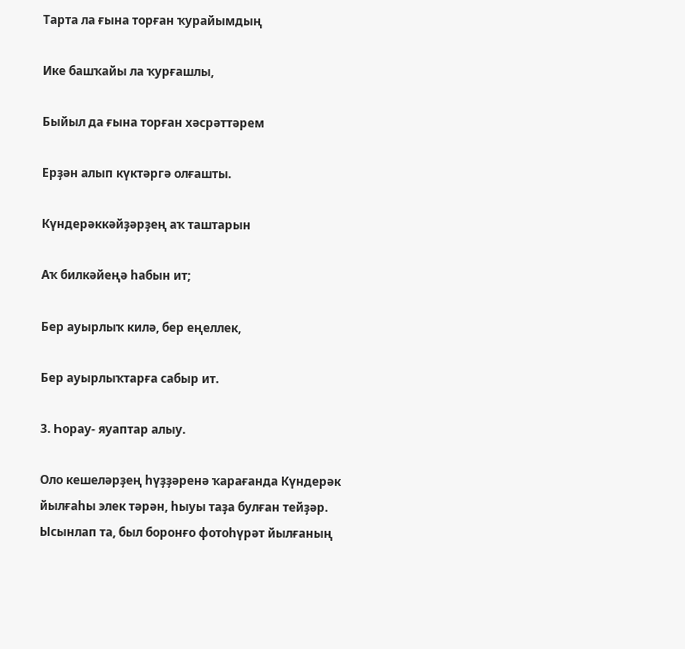Тарта ла ғына торған ҡурайымдың

Ике башҡайы ла ҡурғашлы,

Быйыл да ғына торған хәсрәттәрем

Ерҙән алып күктәргә олғашты.

Күндерәккәйҙәрҙең аҡ таштарын

Аҡ билкәйеңә һабын ит;

Бер ауырлыҡ килә, бер еңеллек,

Бер ауырлыҡтарға сабыр ит.

3. Һорау- яуаптар алыу.

Оло кешеләрҙең һүҙҙәренә ҡарағанда Күндерәк йылғаһы элек тәрән, һыуы таҙа булған тейҙәр. Ысынлап та, был боронғо фотоһүрәт йылғаның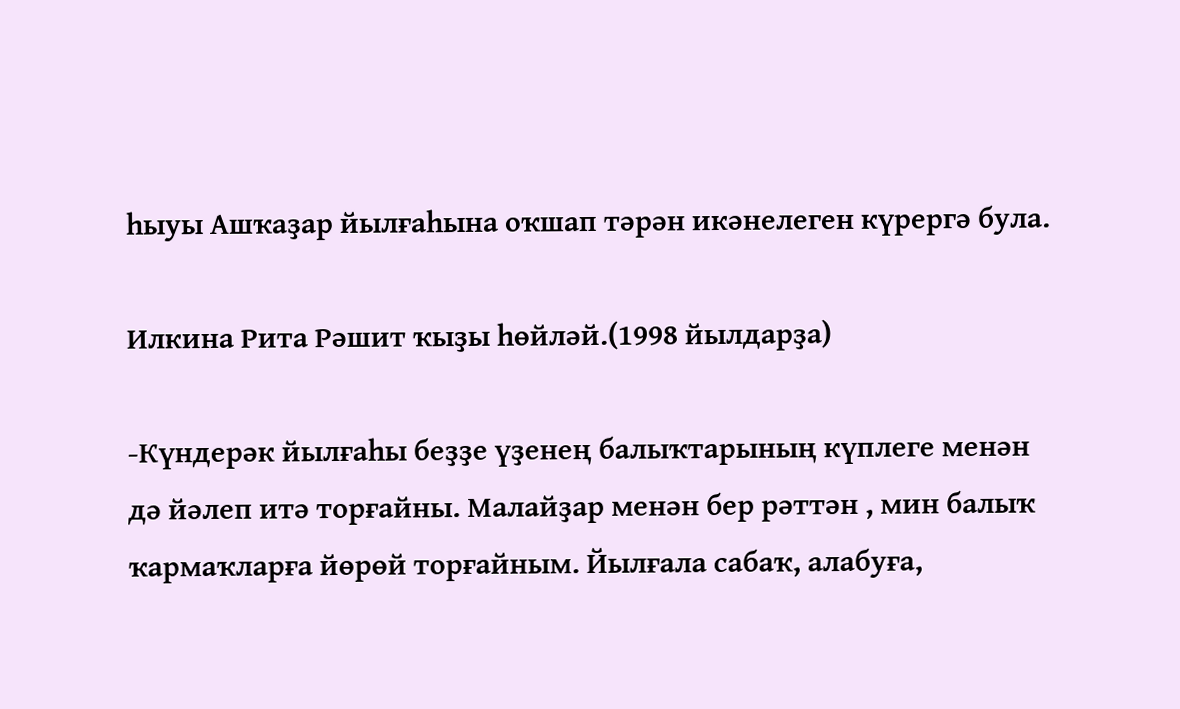һыуы Ашҡаҙар йылғаһына оҡшап тәрән икәнелеген күрергә була.

Илкина Рита Рәшит ҡыҙы һѳйләй.(1998 йылдарҙа)

-Күндерәк йылғаһы беҙҙе үҙенең балыҡтарының күплеге менән дә йәлеп итә торғайны. Малайҙар менән бер рәттән , мин балыҡ ҡармаҡларға йѳрѳй торғайным. Йылғала сабаҡ, алабуға,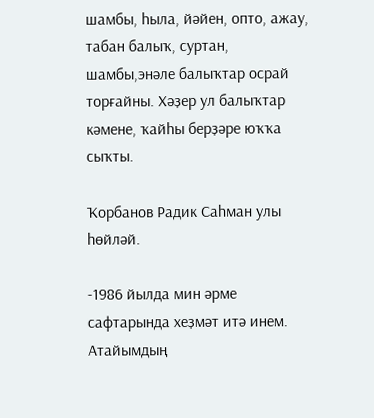шамбы, һыла, йәйен, опто, ажау, табан балыҡ, суртан, шамбы,энәле балыҡтар осрай торғайны. Хәҙер ул балыҡтар кәмене, ҡайһы берҙәре юҡҡа сыҡты.

Ҡорбанов Радик Саһман улы һѳйләй.

-1986 йылда мин әрме сафтарында хеҙмәт итә инем. Атайымдың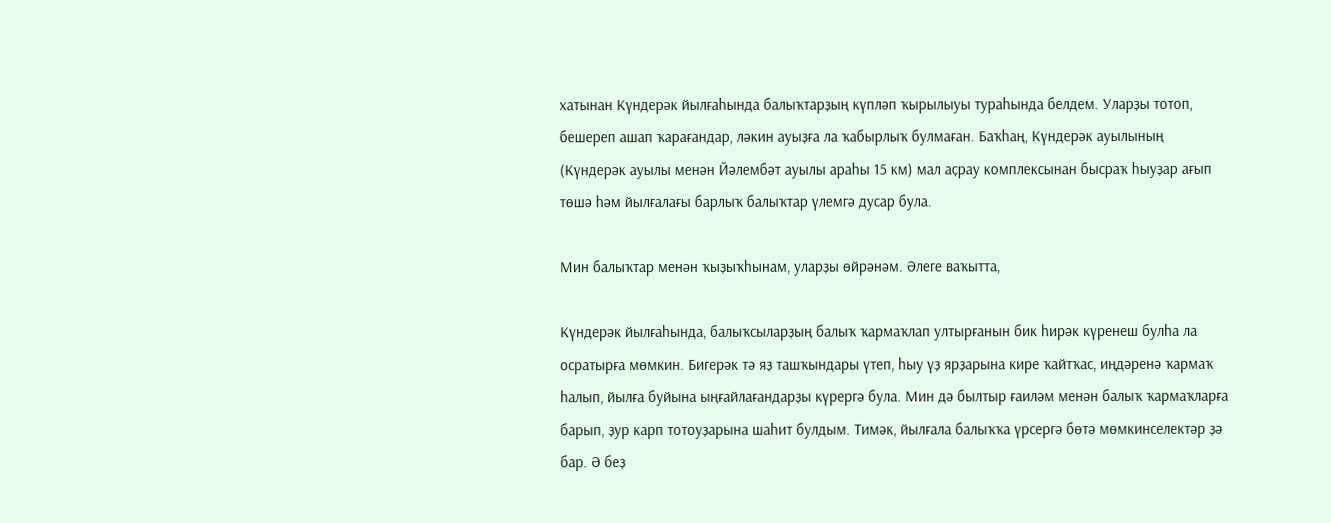хатынан Күндерәк йылғаһында балыҡтарҙың күпләп ҡырылыуы тураһында белдем. Уларҙы тотоп, бешереп ашап ҡарағандар, ләкин ауыҙға ла ҡабырлыҡ булмаған. Баҡһаң, Күндерәк ауылының (Күндерәк ауылы менән Йәлембәт ауылы араһы 15 км) мал аҫрау комплексынан бысраҡ һыуҙар ағып тѳшә һәм йылғалағы барлыҡ балыҡтар үлемгә дусар була.

Мин балыҡтар менән ҡыҙыҡһынам, уларҙы ѳйрәнәм. Әлеге ваҡытта,

Күндерәк йылғаһында, балыҡсыларҙың балыҡ ҡармаҡлап ултырғанын бик һирәк күренеш булһа ла осратырға мѳмкин. Бигерәк тә яҙ ташҡындары үтеп, һыу үҙ ярҙарына кире ҡайтҡас, иңдәренә ҡармаҡ һалып, йылға буйына ыңғайлағандарҙы күрергә була. Мин дә былтыр ғаиләм менән балыҡ ҡармаҡларға барып, ҙур карп тотоуҙарына шаһит булдым. Тимәк, йылғала балыҡҡа үрсергә бѳтә мѳмкинселектәр ҙә бар. Ә беҙ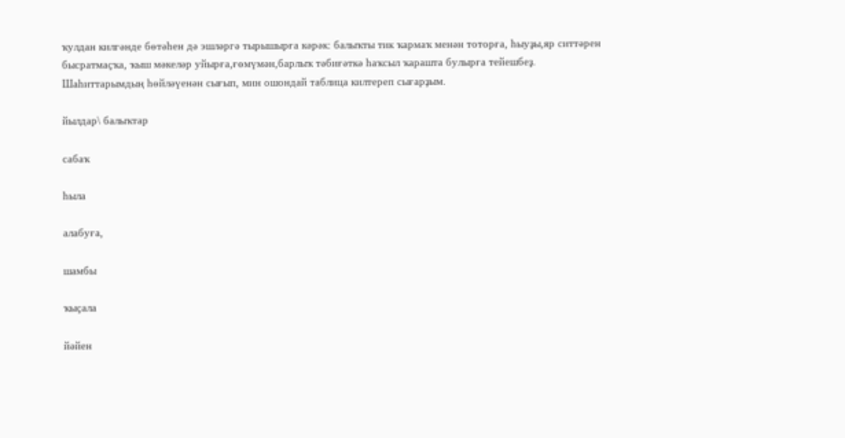ҡулдан килгәнде бѳтәһен дә эшләргә тырышырға кәрәк: балыҡты тик ҡармаҡ менән тоторға, һыуҙы,яр ситтәрен бысратмаҫҡа, ҡыш мәкеләр уйырға,ғѳмүмән,барлыҡ тәбиғәткә һаҡсыл ҡарашта булырға тейешбеҙ. Шаһиттарымдың һѳйләүенән сығып, мин ошондай таблица килтереп сығарҙым.

йылдар\ балыҡтар

сабаҡ

һыла

алабуға,

шамбы

ҡыҫала

йәйен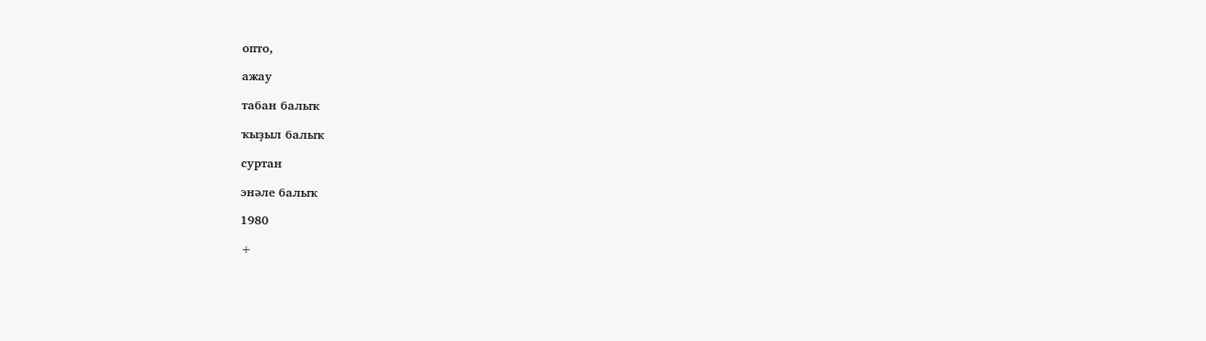опто,

ажау

табан балыҡ

ҡыҙыл балыҡ

суртан

энәле балыҡ

1980

+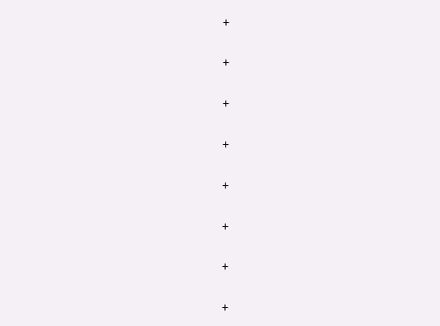+

+

+

+

+

+

+

+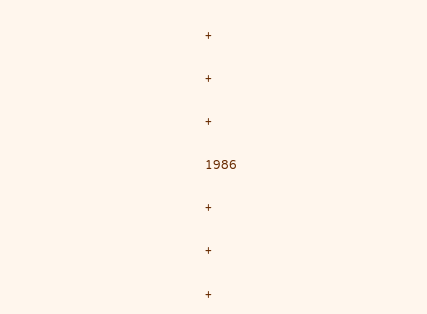+

+

+

1986

+

+

+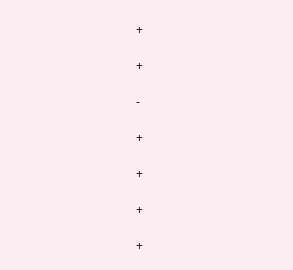+

+

-

+

+

+

+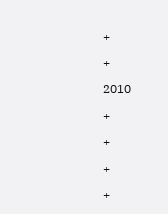+

+

2010

+

+

+

+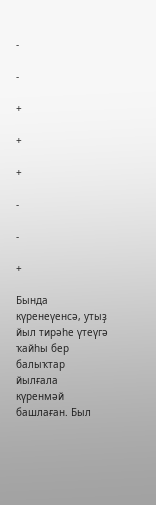-

-

+

+

+

-

-

+

Бында күренеүенсә, утыҙ йыл тирәһе үтеүгә ҡайһы бер балыҡтар йылғала күренмәй башлаған. Был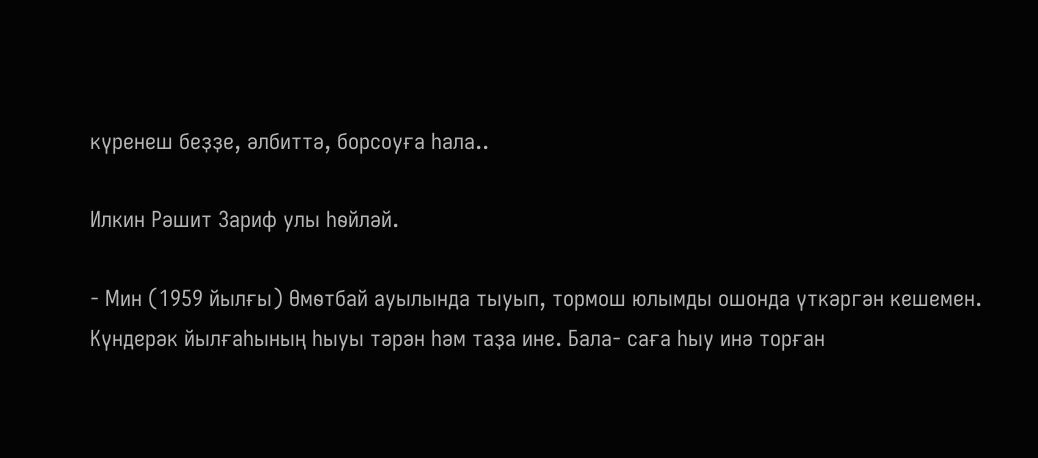күренеш беҙҙе, әлбиттә, борсоуға һала..

Илкин Рәшит Зариф улы һѳйләй.

- Мин (1959 йылғы) Өмѳтбай ауылында тыуып, тормош юлымды ошонда үткәргән кешемен. Күндерәк йылғаһының һыуы тәрән һәм таҙа ине. Бала- саға һыу инә торған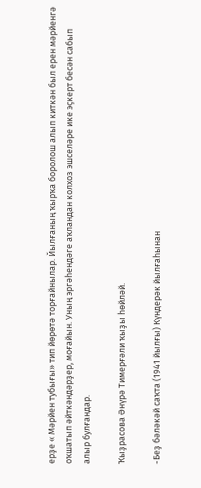ерҙе « Мәрйен тубығы» тип йѳрѳтә торғайнылар. Йылғаның ҡырҡа боролош алып киткән был ерен мәрйенгә оҡшатып әйткәндәрҙер, моғайын. Уның эргәһендәге аҡландан колхоз эшселәре ике эҫкерт бесән сабып алыр булғандар.

Ҡыҙрасова Әнүрә Тимерғәли ҡыҙы һѳйләй.

-Беҙ бәләкәй саҡта (1941 йылғы) Күндерәк йылғаһынан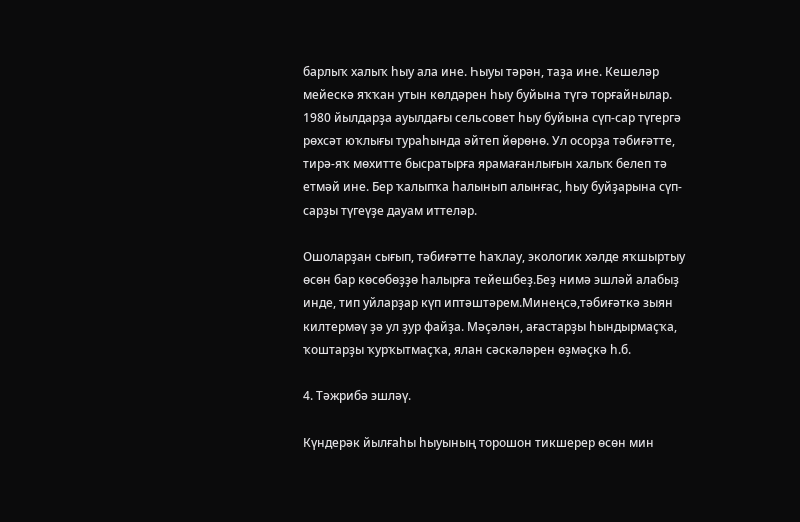барлыҡ халыҡ һыу ала ине. Һыуы тәрән, таҙа ине. Кешеләр мейескә яҡҡан утын кѳлдәрен һыу буйына түгә торғайнылар. 1980 йылдарҙа ауылдағы сельсовет һыу буйына сүп-сар түгергә рѳхсәт юҡлығы тураһында әйтеп йѳрѳнѳ. Ул осорҙа тәбиғәтте, тирә-яҡ мѳхитте бысратырға ярамағанлығын халыҡ белеп тә етмәй ине. Бер ҡалыпҡа һалынып алынғас, һыу буйҙарына сүп- сарҙы түгеүҙе дауам иттеләр.

Ошоларҙан сығып, тәбиғәтте һаҡлау, экологик хәлде яҡшыртыу ѳсѳн бар кѳсѳбѳҙҙѳ һалырға тейешбеҙ.Беҙ нимә эшләй алабыҙ инде, тип уйларҙар күп иптәштәрем.Минеңсә,тәбиғәткә зыян килтермәү ҙә ул ҙур файҙа. Мәҫәлән, ағастарҙы һындырмаҫҡа, ҡоштарҙы ҡурҡытмаҫҡа, ялан сәскәләрен ѳҙмәҫкә һ.б.

4. Тәжрибә эшләү.

Күндерәк йылғаһы һыуының торошон тикшерер ѳсѳн мин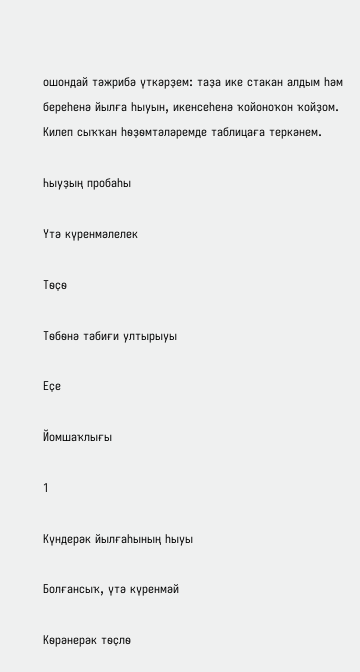ошондай тәжрибә үткәрҙем: таҙа ике стакан алдым һәм береһенә йылға һыуын, икенсеһенә ҡойоноҡон ҡойҙом. Килеп сыҡҡан һѳҙѳмтәләремде таблицаға теркәнем.

Һыуҙың пробаһы

Үтә күренмәлелек

Тѳҫѳ

Тѳбѳнә тәбиғи ултырыуы

Еҫе

Йомшаҡлығы

1

Күндерәк йылғаһының һыуы

Болғансыҡ, үтә күренмәй

Кѳрәнерәк тѳҫлѳ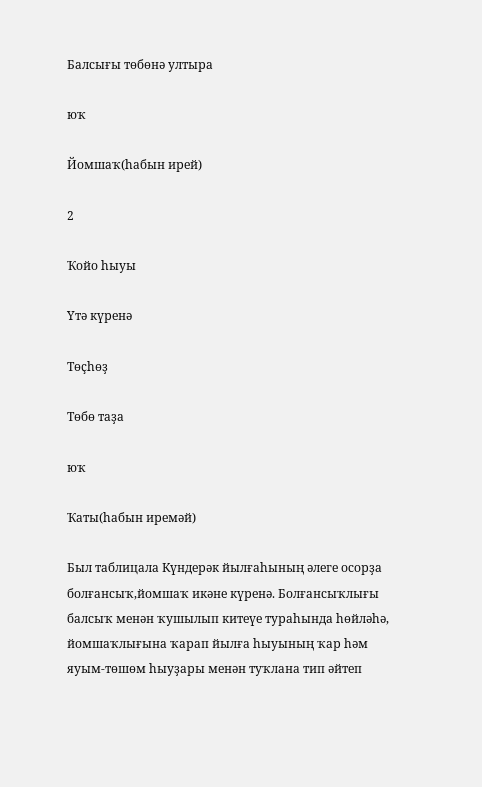Балсығы тѳбѳнә ултыра

юҡ

Йомшаҡ(һабын ирей)

2

Ҡойо һыуы

Үтә күренә

Тѳҫһѳҙ

Тѳбѳ таҙа

юҡ

Ҡаты(һабын иремәй)

Был таблицала Күндерәк йылғаһының әлеге осорҙа болғансыҡ,йомшаҡ икәне күренә. Болғансыҡлығы балсыҡ менән ҡушылып китеүе тураһында һѳйләһә, йомшаҡлығына ҡарап йылға һыуының ҡар һәм яуым-тѳшѳм һыуҙары менән туҡлана тип әйтеп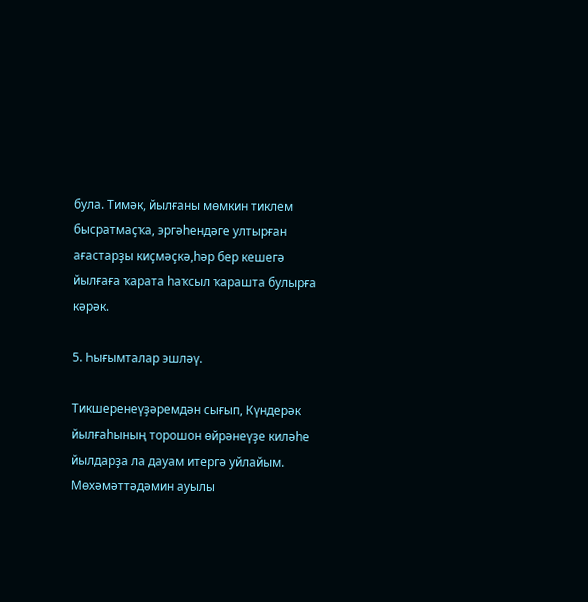була. Тимәк, йылғаны мѳмкин тиклем бысратмаҫҡа, эргәһендәге ултырған ағастарҙы киҫмәҫкә,һәр бер кешегә йылғаға ҡарата һаҡсыл ҡарашта булырға кәрәк.

5. Һығымталар эшләү.

Тикшеренеүҙәремдән сығып, Күндерәк йылғаһының торошон ѳйрәнеүҙе киләһе йылдарҙа ла дауам итергә уйлайым. Мѳхәмәттәдәмин ауылы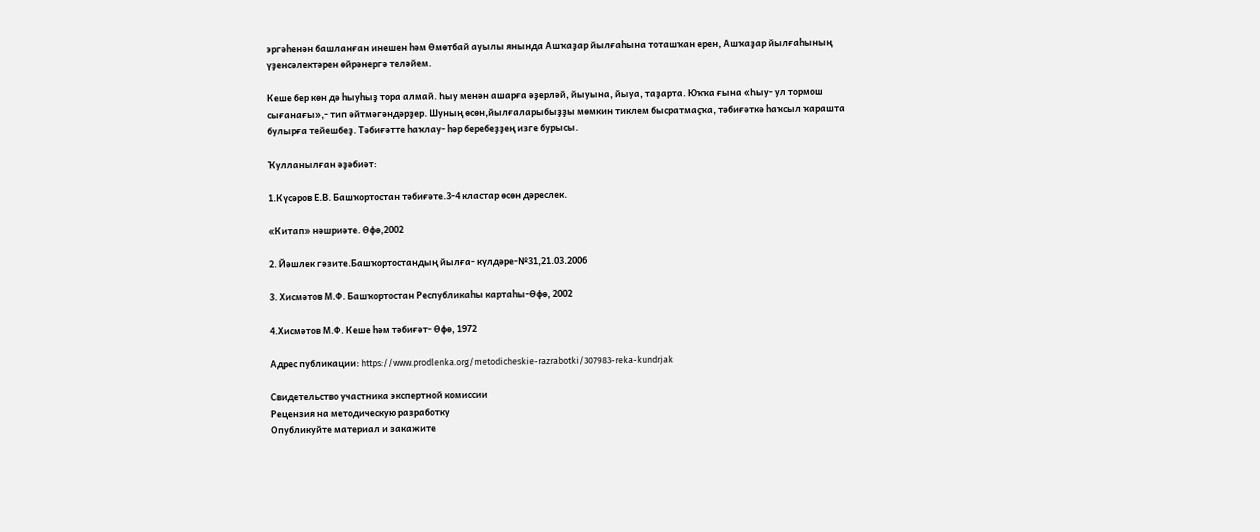эргәһенән башланған инешен һәм Өмѳтбай ауылы янында Ашҡаҙар йылғаһына тоташҡан ерен, Ашҡаҙар йылғаһының үҙенсәлектәрен ѳйрәнергә теләйем.

Кеше бер кѳн дә һыуһыҙ тора алмай. Һыу менән ашарға әҙерләй, йыуына, йыуа, таҙарта. Юҡҡа ғына «Һыу- ул тормош сығанағы»,- тип әйтмәгәндәрҙер. Шуның ѳсѳн,йылғаларыбыҙҙы мѳмкин тиклем бысратмаҫҡа, тәбиғәткә һаҡсыл ҡарашта булырға тейешбеҙ. Тәбиғәтте һаҡлау- һәр беребеҙҙең изге бурысы.

Ҡулланылған әҙәбиәт:

1.Күсәров Е.В. Башҡортостан тәбиғәте.3-4 кластар ѳсѳн дәреслек.

«Китап» нәшриәте. Өфѳ,2002

2. Йәшлек гәзите.Башҡортостандың йылға- күлдәре-№31,21.03.2006

3. Хисмәтов М.Ф. Башҡортостан Республикаһы картаһы-Өфѳ, 2002

4.Хисмәтов М.Ф. Кеше һәм тәбиғәт- Өфѳ, 1972

Адрес публикации: https://www.prodlenka.org/metodicheskie-razrabotki/307983-reka-kundrjak

Свидетельство участника экспертной комиссии
Рецензия на методическую разработку
Опубликуйте материал и закажите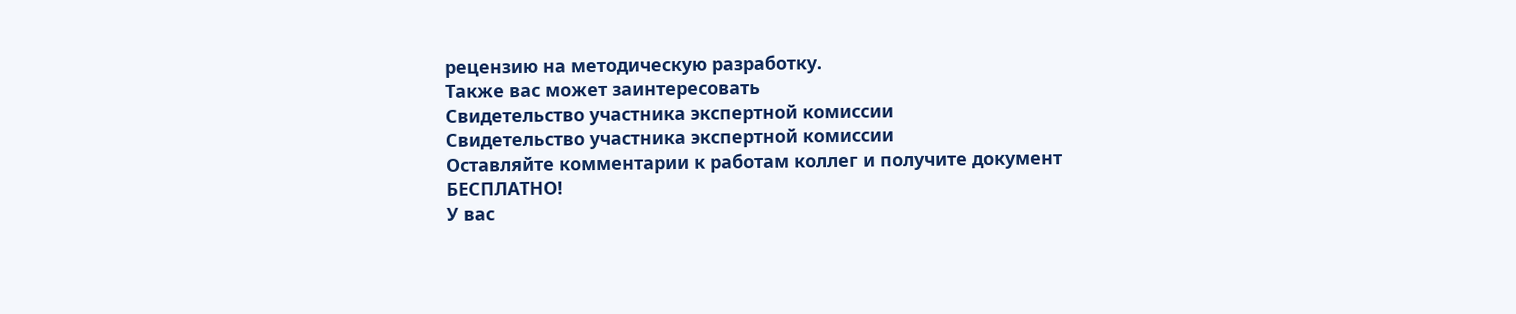рецензию на методическую разработку.
Также вас может заинтересовать
Свидетельство участника экспертной комиссии
Свидетельство участника экспертной комиссии
Оставляйте комментарии к работам коллег и получите документ
БЕСПЛАТНО!
У вас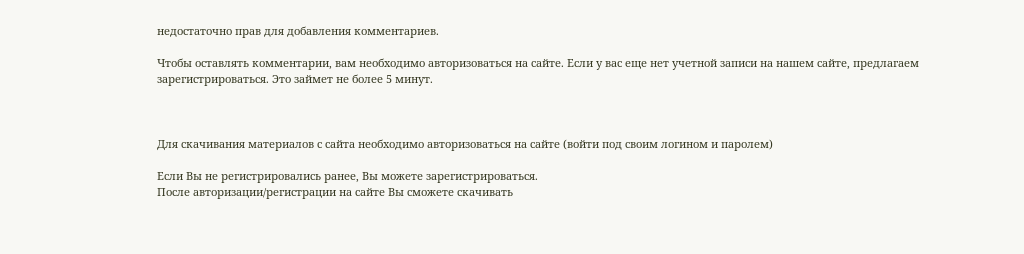недостаточно прав для добавления комментариев.

Чтобы оставлять комментарии, вам необходимо авторизоваться на сайте. Если у вас еще нет учетной записи на нашем сайте, предлагаем зарегистрироваться. Это займет не более 5 минут.



Для скачивания материалов с сайта необходимо авторизоваться на сайте (войти под своим логином и паролем)

Если Вы не регистрировались ранее, Вы можете зарегистрироваться.
После авторизации/регистрации на сайте Вы сможете скачивать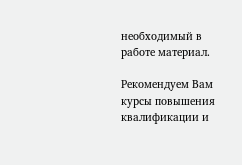необходимый в работе материал.

Рекомендуем Вам курсы повышения квалификации и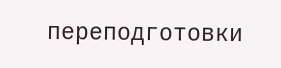переподготовки